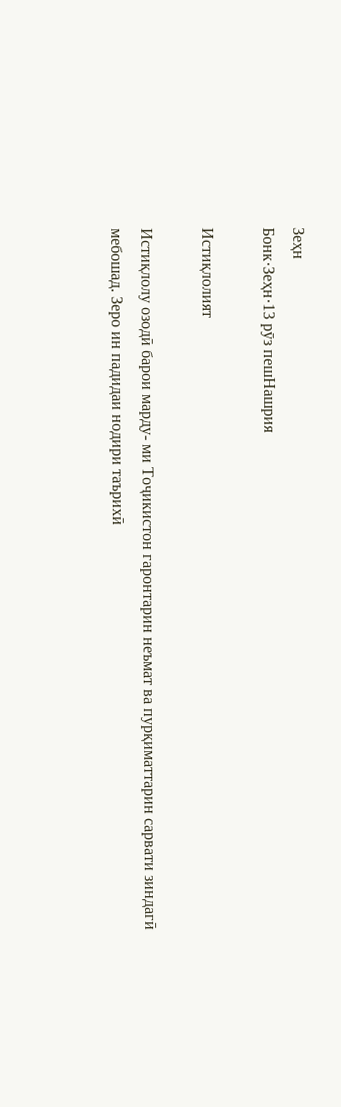Зеҳн
Бонк·Зеҳн·13 рӯз пешНашрия

Истиқлолият

Истиқлолу озодӣ барои марду- ми Тоҷикистон гаронтарин неъмат ва пурқиматтарин сарвати зиндагӣ мебошад. Зеро ин падидаи нодири таърихӣ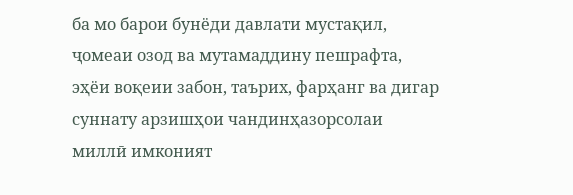ба мо барои бунёди давлати мустақил, ҷомеаи озод ва мутамаддину пешрафта, эҳёи воқеии забон, таърих, фарҳанг ва дигар суннату арзишҳои чандинҳазорсолаи миллӣ имконият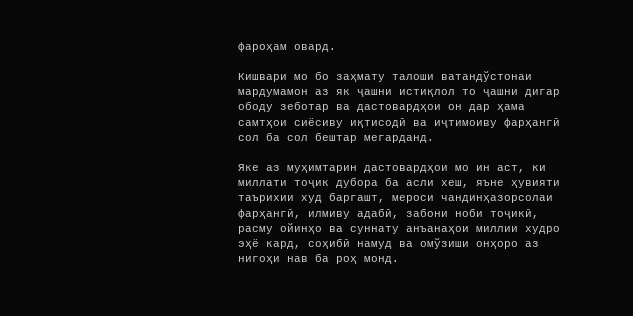фароҳам овард.

Кишвари мо бо заҳмату талоши ватандўстонаи мардумамон аз як ҷашни истиқлол то ҷашни дигар ободу зеботар ва дастовардҳои он дар ҳама самтҳои сиёсиву иқтисодӣ ва иҷтимоиву фарҳангӣ сол ба сол бештар мегарданд.

Яке аз муҳимтарин дастовардҳои мо ин аст, ки миллати тоҷик дубора ба асли хеш, яъне ҳувияти таърихии худ баргашт, мероси чандинҳазорсолаи фарҳангӣ, илмиву адабӣ, забони ноби тоҷикӣ, расму ойинҳо ва суннату анъанаҳои миллии худро эҳё кард, соҳибӣ намуд ва омўзиши онҳоро аз нигоҳи нав ба роҳ монд.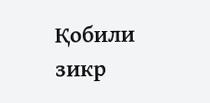Қобили зикр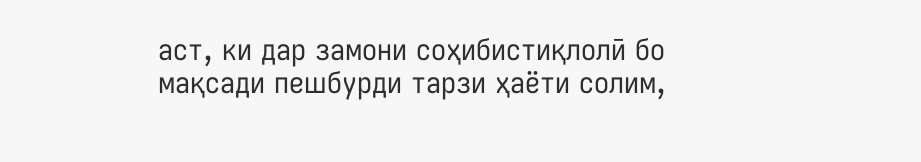аст, ки дар замони соҳибистиқлолӣ бо мақсади пешбурди тарзи ҳаёти солим,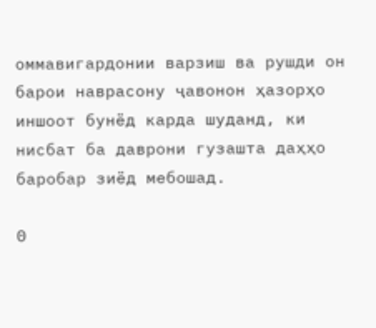оммавигардонии варзиш ва рушди он барои наврасону ҷавонон ҳазорҳо иншоот бунёд карда шуданд, ки нисбат ба даврони гузашта даҳҳо баробар зиёд мебошад.

0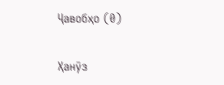Ҷавобҳо (0)

Ҳанӯз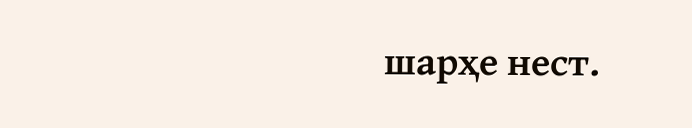шарҳе нест.